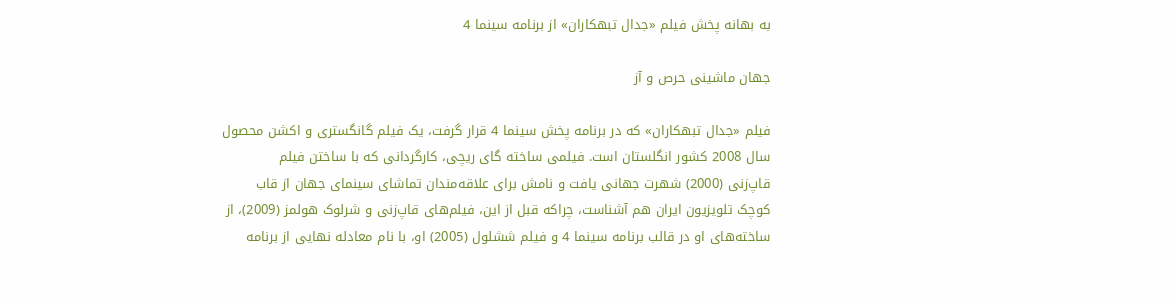به بهانه پخش فیلم «جدال تبهکاران» از برنامه سینما 4

جهان ماشینی حرص و آز

فیلم «جدال تبهکاران» که در برنامه پخش سینما 4 قرار گرفت، یک فیلم گانگستری و اکشن محصول سال 2008 کشور انگلستان است. فیلمی ساخته گای ریچی، کارگردانی که با ساختن فیلم قاپ‌زنی ‌(2000) شهرت جهانی یافت و نامش برای علاقه‌مندان تماشای سینمای جهان از قاب کوچک تلویزیون ایران هم آشناست، چراکه قبل از این، فیلم‌های قاپ‌زنی و شرلوک هولمز (2009)، از ساخته‌های او در قالب برنامه سینما 4 و فیلم ششلول (2005) او، با نام معادله نهایی از برنامه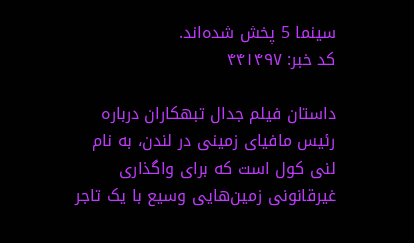سینما 5 پخش شده‌اند.
کد خبر: ۴۴۱۴۹۷

داستان فیلم جدال تبهکاران درباره رئیس مافیای زمینی در لندن، به نام لنی کول است که برای واگذاری غیرقانونی زمین‌هایی وسیع با یک تاجر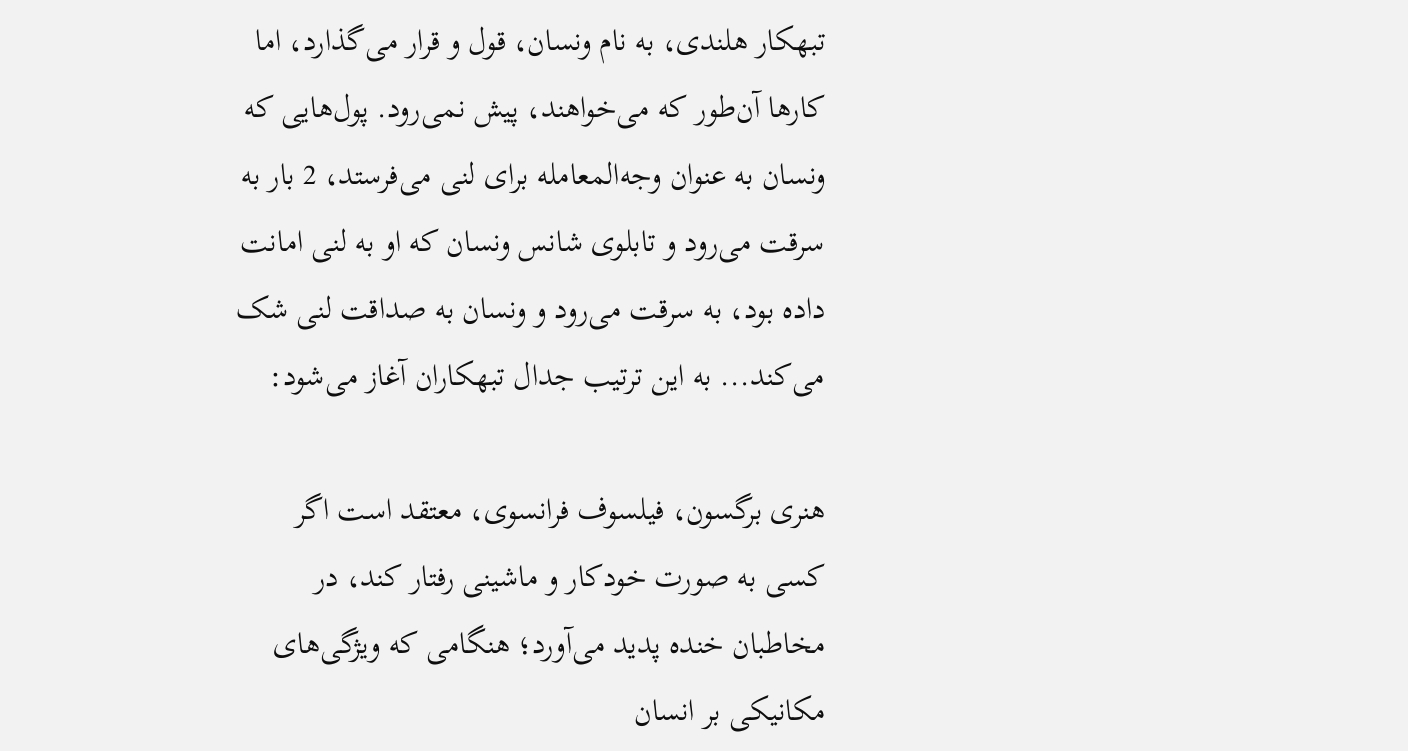تبهکار هلندی، به نام ونسان، قول و قرار می‌گذارد، اما کارها آن‌طور که می‌خواهند، پیش نمی‌رود. پول‌هایی که ونسان به عنوان وجه‌المعامله برای لنی می‌فرستد، 2 بار به سرقت می‌رود و تابلوی شانس ونسان که او به لنی امانت داده بود، به سرقت می‌رود و ونسان به صداقت لنی شک می‌کند... به این ترتیب جدال تبهکاران آغاز می‌شود:

هنری برگسون، فیلسوف فرانسوی، معتقد است اگر کسی به صورت خودکار و ماشینی رفتار کند، در مخاطبان خنده پدید می‌آورد؛ هنگامی که ویژگی‌های مکانیکی بر انسان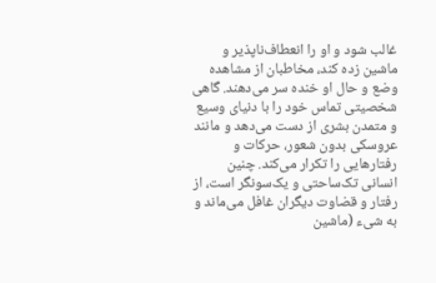غالب شود و او را انعطاف‌ناپذیر و ماشین زده کند، مخاطبان از مشاهده وضع و حال او خنده سر می‌دهند. گاهی شخصیتی تماس خود را با دنیای وسیع و متمدن بشری از دست می‌دهد و مانند عروسکی بدون شعور، حرکات و رفتارهایی را تکرار می‌کند. چنین انسانی تک‌ساحتی و یک‌سونگر است، از رفتار و قضاوت دیگران غافل می‌ماند و به شیء (ماشین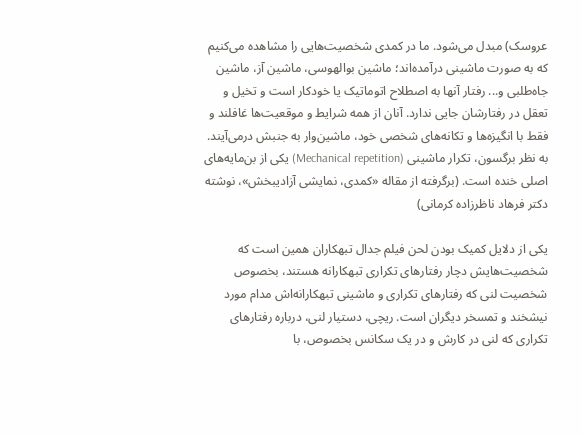عروسک) مبدل می‌شود. ما در کمدی شخصیت‌هایی را مشاهده می‌کنیم که به صورت ماشینی درآمده‌اند؛ ماشین بوالهوسی، ماشین آز، ماشین جاه‌طلبی و... رفتار آنها به اصطلاح اتوماتیک یا خودکار است و تخیل و تعقل در رفتارشان جایی ندارد. آنان از همه شرایط و موقعیت‌ها غافلند و فقط با انگیزه‌ها و تکانه‌های شخصی خود، ماشین‌وار به جنبش درمی‌آیند. به نظر برگسون، تکرار ماشینی (Mechanical repetition) یکی از بن‌مایه‌های اصلی خنده است. (برگرفته از مقاله «کمدی، نمایشی آزادیبخش»، نوشته دکتر فرهاد ناظرزاده کرمانی)

یکی از دلایل کمیک بودن لحن فیلم جدال تبهکاران همین است که شخصیت‌هایش دچار رفتارهای تکراری تبهکارانه هستند، بخصوص شخصیت لنی که رفتارهای تکراری و ماشینی تبهکارانه‌اش مدام مورد نیشخند و تمسخر دیگران است. ریچی، دستیار لنی، درباره رفتارهای تکراری که لنی در کارش و در یک سکانس بخصوص، با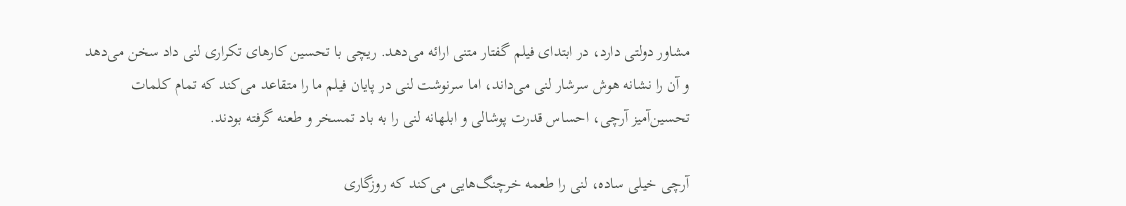مشاور دولتی دارد، در ابتدای فیلم گفتار متنی ارائه می‌دهد. ریچی با تحسین کارهای تکراری لنی داد سخن می‌دهد و آن را نشانه هوش سرشار لنی می‌داند، اما سرنوشت لنی در پایان فیلم ما را متقاعد می‌کند که تمام کلمات تحسین‌آمیز آرچی، احساس قدرت پوشالی و ابلهانه لنی را به باد تمسخر و طعنه گرفته بودند.

آرچی خیلی ساده، لنی را طعمه خرچنگ‌هایی می‌کند که روزگاری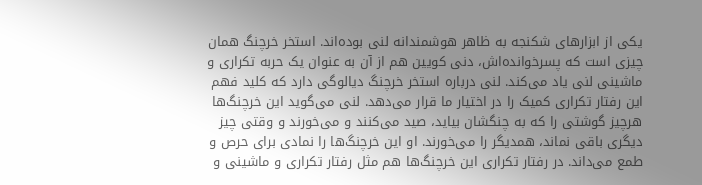یکی از ابزارهای شکنجه به ظاهر هوشمندانه لنی بوده‌اند. استخر خرچنگ همان چیزی است که پسرخوانده‌اش، دنی کویین هم از آن به عنوان یک حربه تکراری و ماشینی لنی یاد می‌کند. لنی درباره استخر خرچنگ دیالوگی دارد که کلید فهم این رفتار تکراری کمیک را در اختیار ما قرار می‌دهد. لنی می‌گوید این خرچنگ‌ها هرچیز گوشتی را که به چنگشان بیاید، صید می‌کنند و می‌خورند و وقتی چیز دیگری باقی نماند، همدیگر را می‌خورند. او این خرچنگ‌ها را نمادی برای حرص و طمع می‌داند. در رفتار تکراری این خرچنگ‌ها هم مثل رفتار تکراری و ماشینی و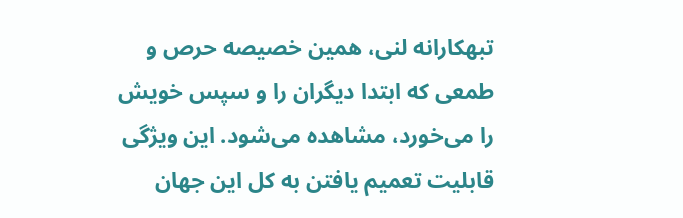تبهکارانه لنی، همین خصیصه حرص و طمعی که ابتدا دیگران را و سپس خویش را می‌خورد، مشاهده می‌شود. این ویژگی قابلیت تعمیم یافتن به کل این جهان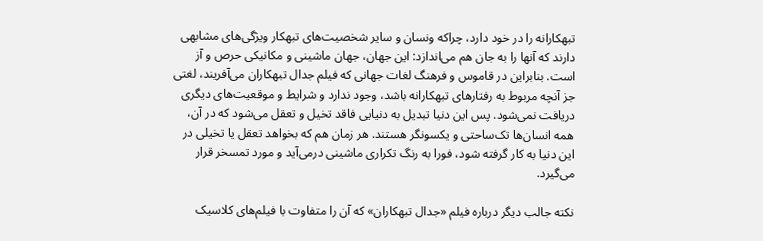تبهکارانه را در خود دارد، چراکه ونسان و سایر شخصیت‌های تبهکار ویژگی‌های مشابهی دارند که آنها را به جان هم می‌اندازد: این جهان، جهان ماشینی و مکانیکی حرص و آز است. بنابراین در قاموس و فرهنگ لغات جهانی که فیلم جدال تبهکاران می‌آفریند، لغتی جز آنچه مربوط به رفتارهای تبهکارانه باشد، وجود ندارد و شرایط و موقعیت‌های دیگری دریافت نمی‌شود. پس این دنیا تبدیل به دنیایی فاقد تخیل و تعقل می‌شود که در آن، همه انسان‌ها تک‌ساحتی و یکسونگر هستند. هر زمان هم که بخواهد تعقل یا تخیلی در این دنیا به کار گرفته شود، فورا به رنگ تکراری ماشینی درمی‌آید و مورد تمسخر قرار می‌گیرد.

نکته جالب دیگر درباره فیلم «جدال تبهکاران» که آن را متفاوت با فیلم‌های کلاسیک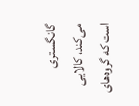گانگستری می‌کند، کالایی است که گروه‌های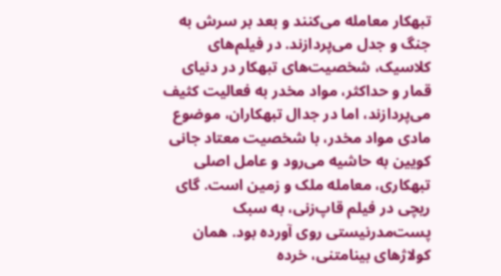تبهکار معامله می‌کنند و بعد بر سرش به جنگ و جدل می‌پردازند. در فیلم‌های کلاسیک، شخصیت‌های تبهکار در دنیای قمار و حداکثر، مواد مخدر به فعالیت کثیف می‌پردازند، اما در جدال تبهکاران، موضوع مادی مواد مخدر، با شخصیت معتاد جانی کویین به حاشیه می‌رود و عامل اصلی تبهکاری، معامله ملک و زمین است. گای ریچی در فیلم قاپ‌زنی، به سبک پست‌مدرنیستی روی آورده بود. همان کولاژهای بینامتنی، خرده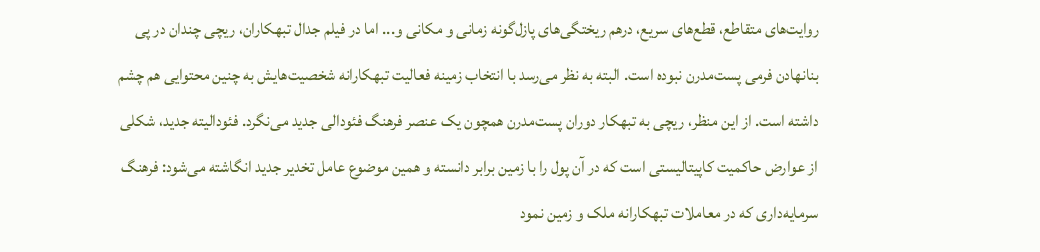روایت‌های متقاطع، قطع‌های سریع، درهم ریختگی‌های پازل‌گونه زمانی و مکانی و... اما در فیلم جدال تبهکاران، ریچی چندان در پی بنانهادن فرمی پست‌مدرن نبوده است. البته به نظر می‌رسد با انتخاب زمینه فعالیت تبهکارانه شخصیت‌هایش به چنین محتوایی هم چشم داشته است. از این منظر، ریچی به تبهکار دوران پست‌مدرن همچون یک عنصر فرهنگ فئودالی جدید می‌نگرد. فئودالیته جدید، شکلی از عوارض حاکمیت کاپیتالیستی است که در آن پول را با زمین برابر دانسته و همین موضوع عامل تخدیر جدید انگاشته می‌شود: فرهنگ سرمایه‌داری که در معاملات تبهکارانه ملک و زمین نمود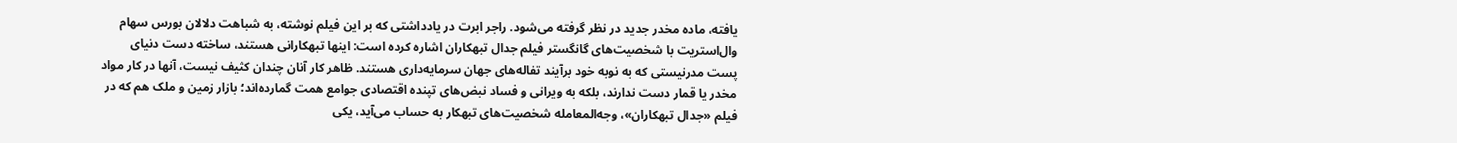یافته، ماده مخدر جدید در نظر گرفته می‌شود. راجر ابرت در یادداشتی که بر این فیلم نوشته، به شباهت دلالان بورس سهام وال‌استریت با شخصیت‌های گانگستر فیلم جدال تبهکاران اشاره کرده است: اینها تبهکارانی هستند، ساخته دست دنیای پست مدرنیستی که به نوبه خود برآیند تفاله‌های جهان سرمایه‌داری هستند. ظاهر کار آنان چندان کثیف نیست، آنها در کار مواد مخدر یا قمار دست ندارند، بلکه به ویرانی و فساد نبض‌های تپنده اقتصادی جوامع همت گمارده‌اند؛ بازار زمین و ملک هم که در فیلم «جدال تبهکاران»، وجه‌المعامله شخصیت‌های تبهکار به حساب می‌آید، یکی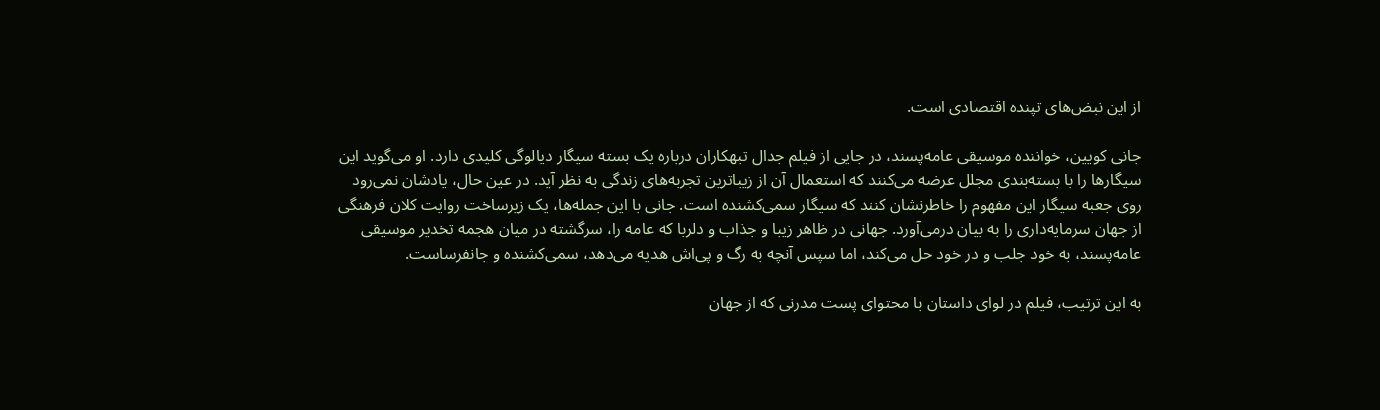از این نبض‌های تپنده اقتصادی است.

جانی کویین، خواننده موسیقی عامه‌پسند، در جایی از فیلم جدال تبهکاران درباره یک بسته سیگار دیالوگی کلیدی دارد. او می‌گوید این سیگارها را با بسته‌بندی‌ مجلل عرضه می‌کنند که استعمال آن از زیباترین تجربه‌های زندگی به نظر آید. در عین حال، یادشان نمی‌رود روی جعبه سیگار این مفهوم را خاطرنشان کنند که سیگار سمی‌کشنده است. جانی با این جمله‌ها، یک زیرساخت روایت کلان فرهنگی از جهان سرمایه‌داری را به بیان درمی‌آورد. جهانی در ظاهر زیبا و جذاب و دلربا که عامه را، سرگشته در میان هجمه تخدیر موسیقی عامه‌پسند، به خود جلب و در خود حل می‌کند، اما سپس آنچه به رگ و پی‌اش هدیه می‌دهد، سمی‌کشنده و جانفرساست.

به این ترتیب، فیلم در لوای داستان با محتوای پست مدرنی که از جهان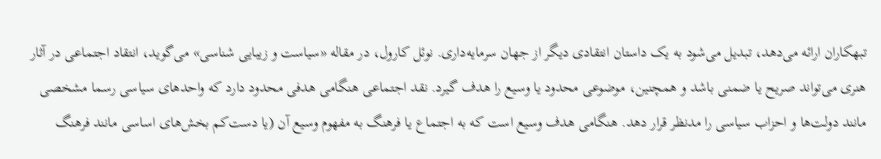تبهکاران ارائه می‌دهد، تبدیل می‌شود به یک داستان انتقادی دیگر از جهان سرمایه‌داری. نوئل کارول، در مقاله «سیاست و زیبایی شناسی» می‌گوید، انتقاد اجتماعی در آثار هنری می‌تواند صریح یا ضمنی باشد و همچنین، موضوعی محدود یا وسیع را هدف گیرد. نقد اجتماعی هنگامی هدفی محدود دارد که واحدهای سیاسی رسما مشخصی مانند دولت‌ها و احزاب سیاسی را مدنظر قرار دهد. هنگامی هدف وسیع است که به اجتماع یا فرهنگ به مفهوم وسیع آن (یا دست‌کم بخش‌های اساسی مانند فرهنگ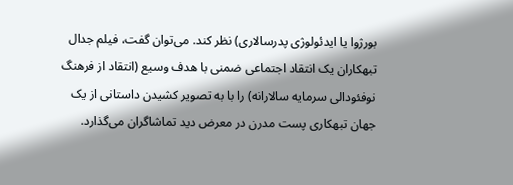بورژوا یا ایدئولوژی پدرسالاری) نظر کند. می‌توان گفت، فیلم جدال تبهکاران یک انتقاد اجتماعی ضمنی با هدف وسیع (انتقاد از فرهنگ نوفئودالی سرمایه سالارانه) را با به تصویر کشیدن داستانی از یک جهان تبهکاری پست مدرن در معرض دید تماشاگران می‌گذارد.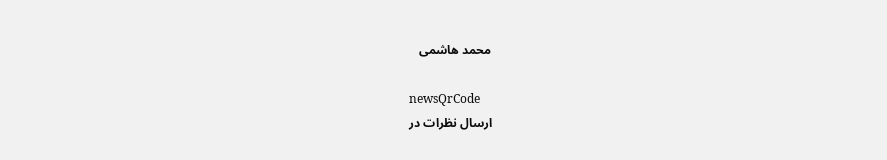محمد هاشمی

newsQrCode
ارسال نظرات در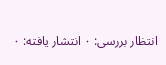انتظار بررسی: ۰ انتشار یافته: ۰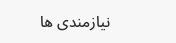نیازمندی ها